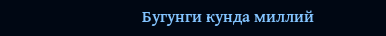Бугунги кунда миллий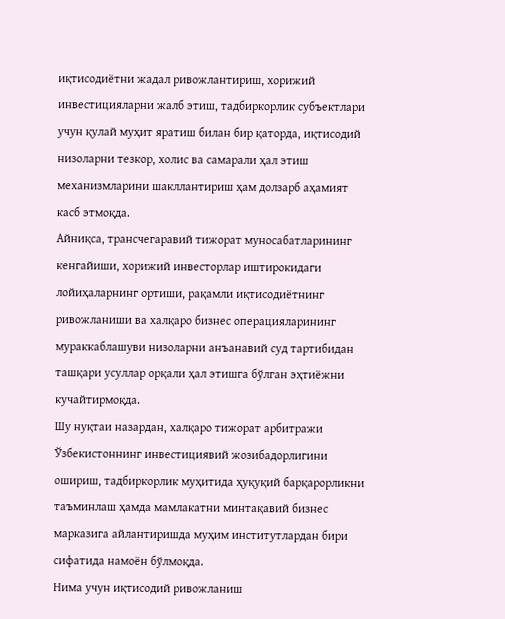иқтисодиётни жадал ривожлантириш, хорижий инвестицияларни жалб этиш, тадбиркорлик субъектлари учун қулай муҳит яратиш билан бир қаторда, иқтисодий низоларни тезкор, холис ва самарали ҳал этиш механизмларини шакллантириш ҳам долзарб аҳамият касб этмоқда.
Айниқса, трансчегаравий тижорат муносабатларининг кенгайиши, хорижий инвесторлар иштирокидаги лойиҳаларнинг ортиши, рақамли иқтисодиётнинг ривожланиши ва халқаро бизнес операцияларининг мураккаблашуви низоларни анъанавий суд тартибидан ташқари усуллар орқали ҳал этишга бўлган эҳтиёжни кучайтирмоқда.
Шу нуқтаи назардан, халқаро тижорат арбитражи Ўзбекистоннинг инвестициявий жозибадорлигини ошириш, тадбиркорлик муҳитида ҳуқуқий барқарорликни таъминлаш ҳамда мамлакатни минтақавий бизнес марказига айлантиришда муҳим институтлардан бири сифатида намоён бўлмоқда.
Нима учун иқтисодий ривожланиш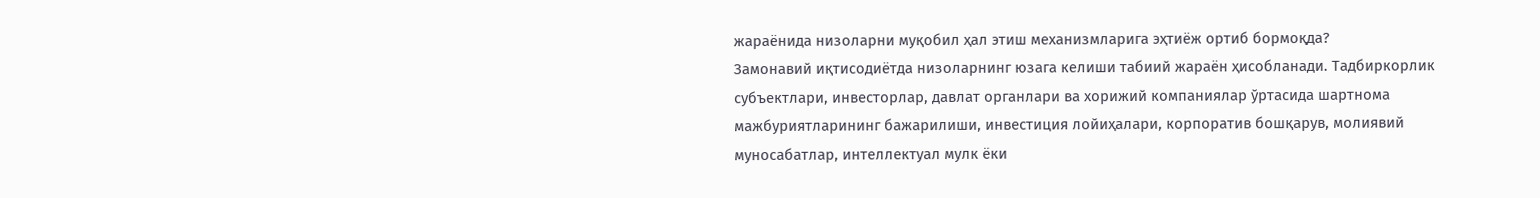жараёнида низоларни муқобил ҳал этиш механизмларига эҳтиёж ортиб бормоқда?
Замонавий иқтисодиётда низоларнинг юзага келиши табиий жараён ҳисобланади. Тадбиркорлик субъектлари, инвесторлар, давлат органлари ва хорижий компаниялар ўртасида шартнома мажбуриятларининг бажарилиши, инвестиция лойиҳалари, корпоратив бошқарув, молиявий муносабатлар, интеллектуал мулк ёки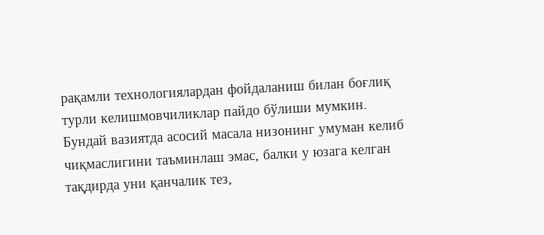рақамли технологиялардан фойдаланиш билан боғлиқ турли келишмовчиликлар пайдо бўлиши мумкин.
Бундай вазиятда асосий масала низонинг умуман келиб чиқмаслигини таъминлаш эмас, балки у юзага келган тақдирда уни қанчалик тез,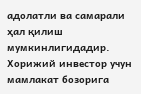адолатли ва самарали ҳал қилиш мумкинлигидадир.
Хорижий инвестор учун мамлакат бозорига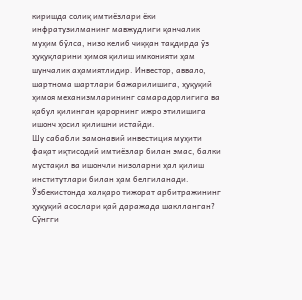киришда солиқ имтиёзлари ёки инфратузилманинг мавжудлиги қанчалик муҳим бўлса, низо келиб чиққан тақдирда ўз ҳуқуқларини ҳимоя қилиш имконияти ҳам шунчалик аҳамиятлидир. Инвестор, аввало, шартнома шартлари бажарилишига, ҳуқуқий ҳимоя механизмларининг самарадорлигига ва қабул қилинган қарорнинг ижро этилишига ишонч ҳосил қилишни истайди.
Шу сабабли замонавий инвестиция муҳити фақат иқтисодий имтиёзлар билан эмас, балки мустақил ва ишончли низоларни ҳал қилиш институтлари билан ҳам белгиланади.
Ўзбекистонда халқаро тижорат арбитражининг ҳуқуқий асослари қай даражада шаклланган?
Сўнгги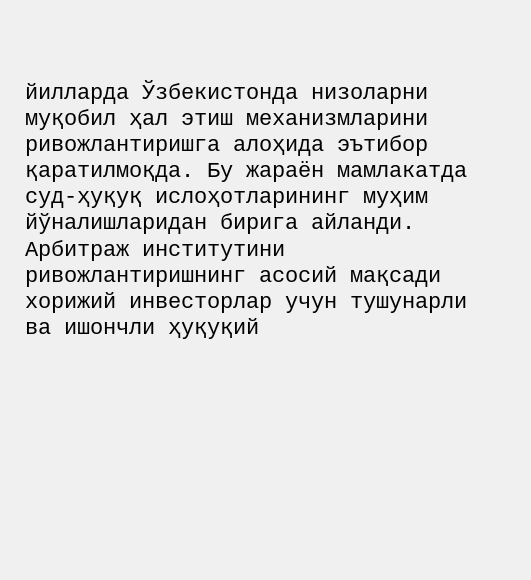йилларда Ўзбекистонда низоларни муқобил ҳал этиш механизмларини ривожлантиришга алоҳида эътибор қаратилмоқда. Бу жараён мамлакатда суд-ҳуқуқ ислоҳотларининг муҳим йўналишларидан бирига айланди.
Арбитраж институтини ривожлантиришнинг асосий мақсади хорижий инвесторлар учун тушунарли ва ишончли ҳуқуқий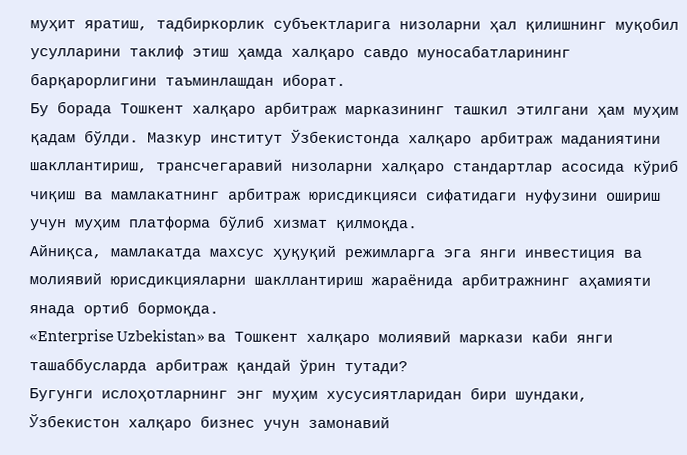муҳит яратиш, тадбиркорлик субъектларига низоларни ҳал қилишнинг муқобил усулларини таклиф этиш ҳамда халқаро савдо муносабатларининг барқарорлигини таъминлашдан иборат.
Бу борада Тошкент халқаро арбитраж марказининг ташкил этилгани ҳам муҳим қадам бўлди. Мазкур институт Ўзбекистонда халқаро арбитраж маданиятини шакллантириш, трансчегаравий низоларни халқаро стандартлар асосида кўриб чиқиш ва мамлакатнинг арбитраж юрисдикцияси сифатидаги нуфузини ошириш учун муҳим платформа бўлиб хизмат қилмоқда.
Айниқса, мамлакатда махсус ҳуқуқий режимларга эга янги инвестиция ва молиявий юрисдикцияларни шакллантириш жараёнида арбитражнинг аҳамияти янада ортиб бормоқда.
«Enterprise Uzbekistan» ва Тошкент халқаро молиявий маркази каби янги ташаббусларда арбитраж қандай ўрин тутади?
Бугунги ислоҳотларнинг энг муҳим хусусиятларидан бири шундаки, Ўзбекистон халқаро бизнес учун замонавий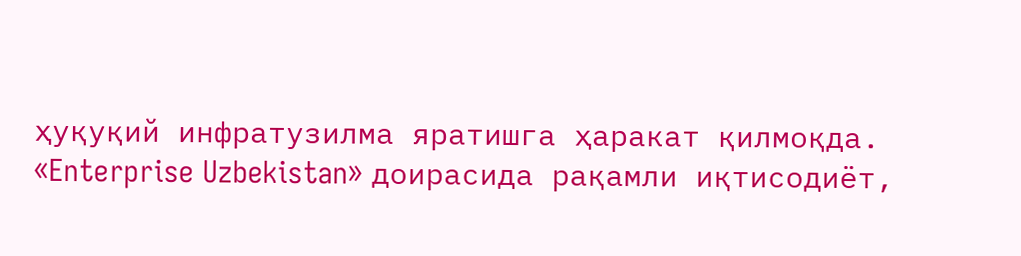ҳуқуқий инфратузилма яратишга ҳаракат қилмоқда.
«Enterprise Uzbekistan» доирасида рақамли иқтисодиёт,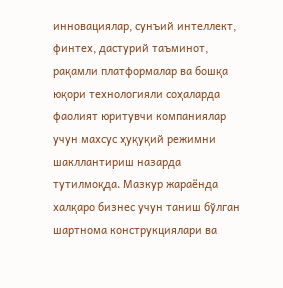инновациялар, сунъий интеллект, финтех, дастурий таъминот, рақамли платформалар ва бошқа юқори технологияли соҳаларда фаолият юритувчи компаниялар учун махсус ҳуқуқий режимни шакллантириш назарда тутилмоқда. Мазкур жараёнда халқаро бизнес учун таниш бўлган шартнома конструкциялари ва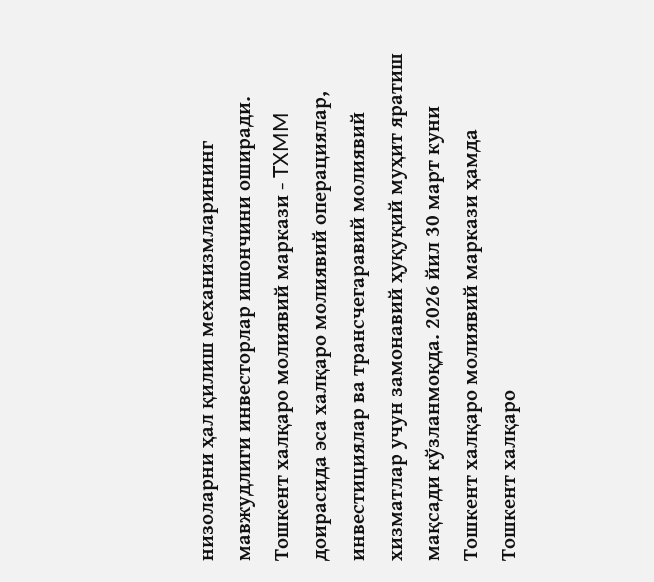низоларни ҳал қилиш механизмларининг мавжудлиги инвесторлар ишончини оширади.
Тошкент халқаро молиявий маркази - TXMM доирасида эса халқаро молиявий операциялар, инвестициялар ва трансчегаравий молиявий хизматлар учун замонавий ҳуқуқий муҳит яратиш мақсади кўзланмоқда. 2026 йил 30 март куни Тошкент халқаро молиявий маркази ҳамда Тошкент халқаро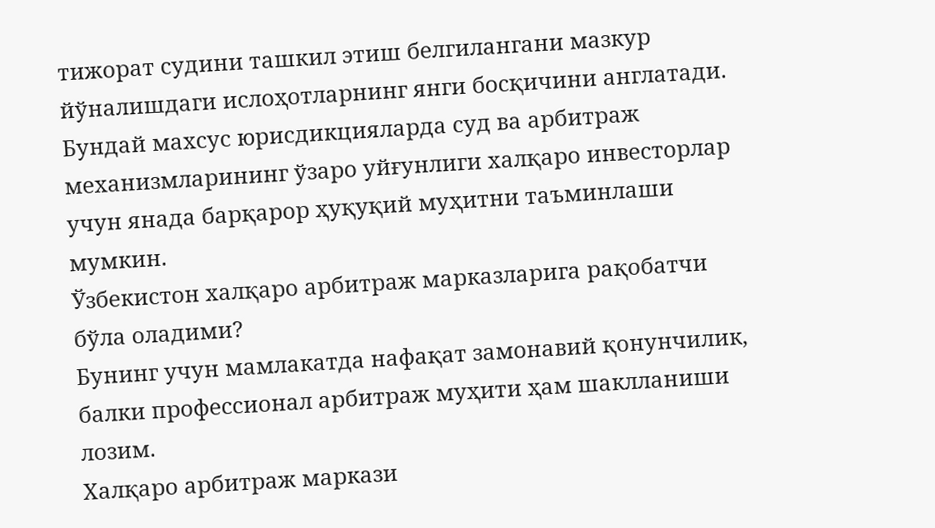тижорат судини ташкил этиш белгилангани мазкур йўналишдаги ислоҳотларнинг янги босқичини англатади.
Бундай махсус юрисдикцияларда суд ва арбитраж механизмларининг ўзаро уйғунлиги халқаро инвесторлар учун янада барқарор ҳуқуқий муҳитни таъминлаши мумкин.
Ўзбекистон халқаро арбитраж марказларига рақобатчи бўла оладими?
Бунинг учун мамлакатда нафақат замонавий қонунчилик, балки профессионал арбитраж муҳити ҳам шаклланиши лозим.
Халқаро арбитраж маркази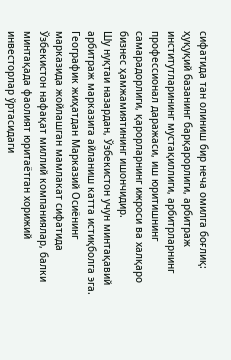сифатида тан олиниш бир неча омилга боғлиқ: ҳуқуқий базанинг барқарорлиги, арбитраж институтларининг мустақиллиги, арбитрларнинг профессионал даражаси, иш юритишнинг самарадорлиги, қарорларнинг ижроси ва халқаро бизнес ҳамжамиятининг ишончидир.
Шу нуқтаи назардан, Ўзбекистон учун минтақавий арбитраж марказига айланиш катта истиқболга эга. Географик жиҳатдан Марказий Осиёнинг марказида жойлашган мамлакат сифатида Ўзбекистон нафақат миллий компаниялар, балки минтақада фаолият юритаётган хорижий инвесторлар ўртасидаги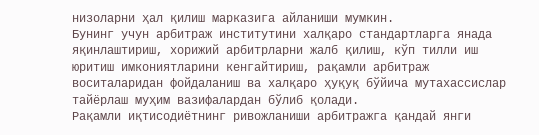низоларни ҳал қилиш марказига айланиши мумкин.
Бунинг учун арбитраж институтини халқаро стандартларга янада яқинлаштириш, хорижий арбитрларни жалб қилиш, кўп тилли иш юритиш имкониятларини кенгайтириш, рақамли арбитраж воситаларидан фойдаланиш ва халқаро ҳуқуқ бўйича мутахассислар тайёрлаш муҳим вазифалардан бўлиб қолади.
Рақамли иқтисодиётнинг ривожланиши арбитражга қандай янги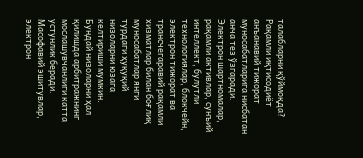талабларни қўймоқда?
Рақамли иқтисодиёт анъанавий тижорат муносабатларига нисбатан анча тез ўзгаради. Электрон шартномалар, рақамли активлар, сунъий интеллект, булутли технологиялар, блокчейн, электрон тижорат ва трансчегаравий рақамли хизматлар билан боғлиқ муносабатлар янги турдаги ҳуқуқий низоларни юзага келтириши мумкин.
Бундай низоларни ҳал қилишда арбитражнинг мослашувчанлиги катта устунлик беради. Масофавий эшитувлар, электрон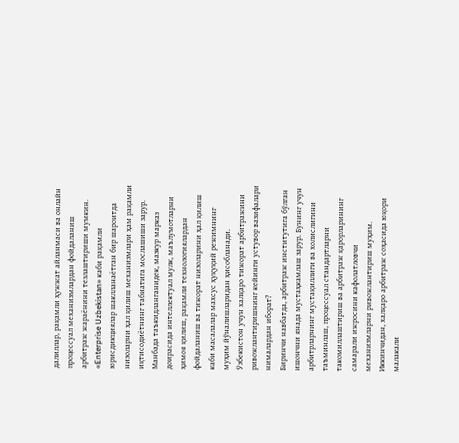далиллар, рақамли ҳужжат айланмаси ва онлайн процессуал механизмлардан фойдаланиш арбитраж жараёнини тезлаштириши мумкин.
«Enterprise Uzbekistan» каби рақамли юрисдикциялар шаклланаётган бир шароитда низоларни ҳал қилиш механизмлари ҳам рақамли иқтисодиётнинг табиатига мослашиши зарур. Манбада таъкидланганидек, мазкур марказ доирасида интеллектуал мулк, маълумотларни ҳимоя қилиш, рақамли технологиялардан фойдаланиш ва тижорат низоларини ҳал қилиш каби масалалар махсус ҳуқуқий режимнинг муҳим йўналишларидан ҳисобланади.
Ўзбекистон учун халқаро тижорат арбитражини ривожлантиришнинг кейинги устувор вазифалари нималардан иборат?
Биринчи навбатда, арбитраж институтига бўлган ишончни янада мустаҳкамлаш зарур. Бунинг учун арбитрларнинг мустақиллиги ва холислигини таъминлаш, процессуал стандартларни такомиллаштириш ва арбитраж қарорларининг самарали ижросини кафолатловчи механизмларни ривожлантириш муҳим.
Иккинчидан, халқаро арбитраж соҳасида юқори малакали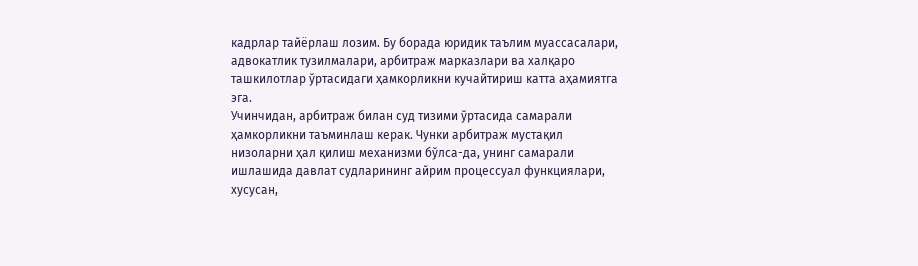кадрлар тайёрлаш лозим. Бу борада юридик таълим муассасалари, адвокатлик тузилмалари, арбитраж марказлари ва халқаро ташкилотлар ўртасидаги ҳамкорликни кучайтириш катта аҳамиятга эга.
Учинчидан, арбитраж билан суд тизими ўртасида самарали ҳамкорликни таъминлаш керак. Чунки арбитраж мустақил низоларни ҳал қилиш механизми бўлса-да, унинг самарали ишлашида давлат судларининг айрим процессуал функциялари, хусусан,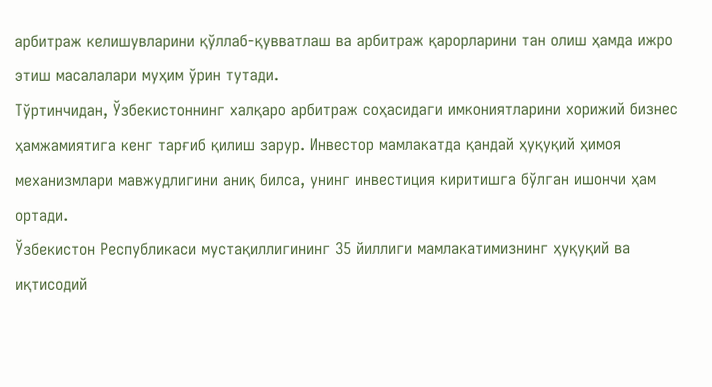арбитраж келишувларини қўллаб-қувватлаш ва арбитраж қарорларини тан олиш ҳамда ижро этиш масалалари муҳим ўрин тутади.
Тўртинчидан, Ўзбекистоннинг халқаро арбитраж соҳасидаги имкониятларини хорижий бизнес ҳамжамиятига кенг тарғиб қилиш зарур. Инвестор мамлакатда қандай ҳуқуқий ҳимоя механизмлари мавжудлигини аниқ билса, унинг инвестиция киритишга бўлган ишончи ҳам ортади.
Ўзбекистон Республикаси мустақиллигининг 35 йиллиги мамлакатимизнинг ҳуқуқий ва иқтисодий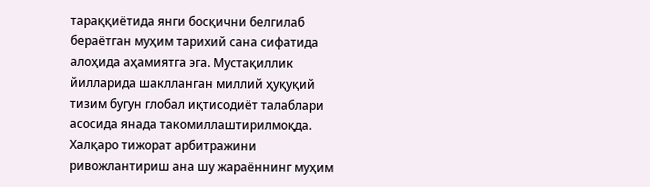тараққиётида янги босқични белгилаб бераётган муҳим тарихий сана сифатида алоҳида аҳамиятга эга. Мустақиллик йилларида шаклланган миллий ҳуқуқий тизим бугун глобал иқтисодиёт талаблари асосида янада такомиллаштирилмоқда.
Халқаро тижорат арбитражини ривожлантириш ана шу жараённинг муҳим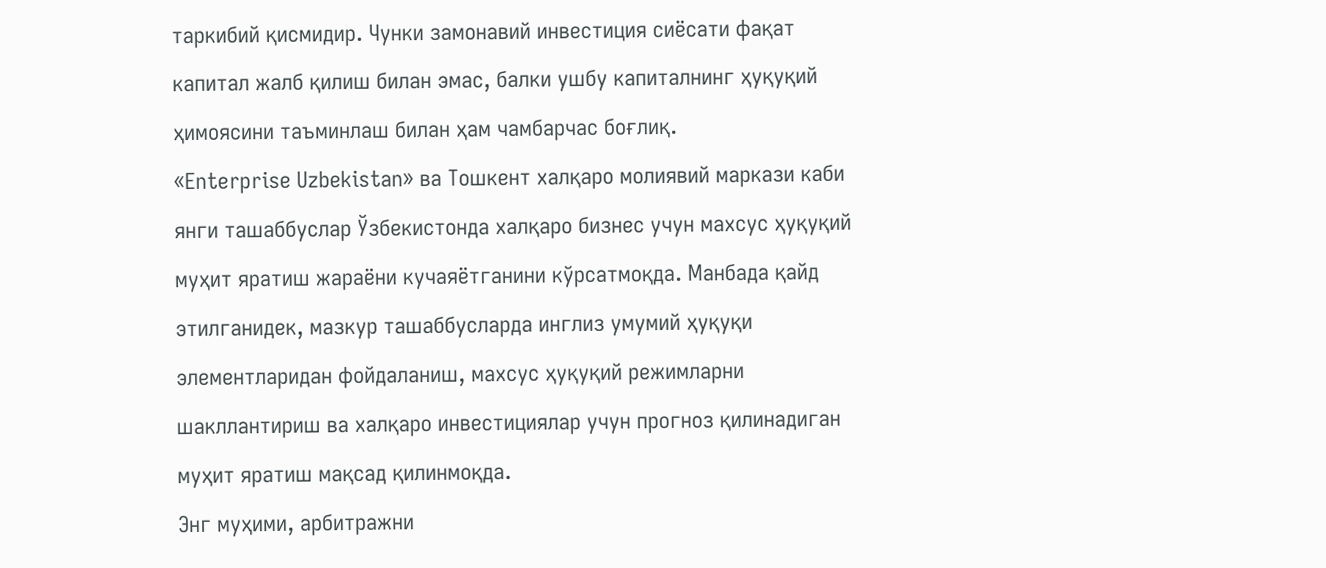таркибий қисмидир. Чунки замонавий инвестиция сиёсати фақат капитал жалб қилиш билан эмас, балки ушбу капиталнинг ҳуқуқий ҳимоясини таъминлаш билан ҳам чамбарчас боғлиқ.
«Enterprise Uzbekistan» ва Тошкент халқаро молиявий маркази каби янги ташаббуслар Ўзбекистонда халқаро бизнес учун махсус ҳуқуқий муҳит яратиш жараёни кучаяётганини кўрсатмоқда. Манбада қайд этилганидек, мазкур ташаббусларда инглиз умумий ҳуқуқи элементларидан фойдаланиш, махсус ҳуқуқий режимларни шакллантириш ва халқаро инвестициялар учун прогноз қилинадиган муҳит яратиш мақсад қилинмоқда.
Энг муҳими, арбитражни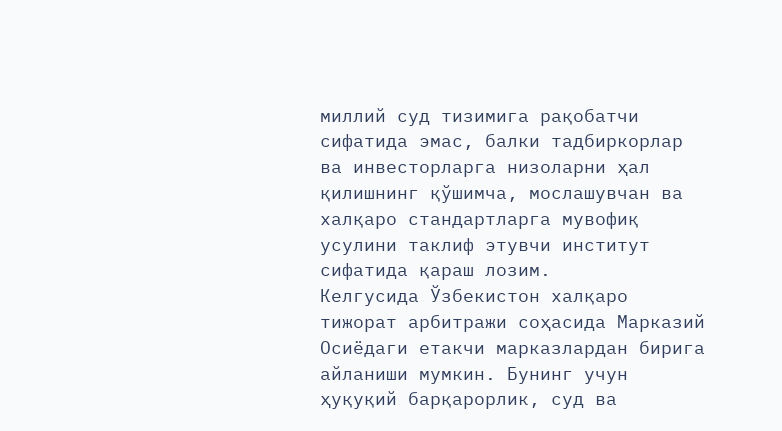миллий суд тизимига рақобатчи сифатида эмас, балки тадбиркорлар ва инвесторларга низоларни ҳал қилишнинг қўшимча, мослашувчан ва халқаро стандартларга мувофиқ усулини таклиф этувчи институт сифатида қараш лозим.
Келгусида Ўзбекистон халқаро тижорат арбитражи соҳасида Марказий Осиёдаги етакчи марказлардан бирига айланиши мумкин. Бунинг учун ҳуқуқий барқарорлик, суд ва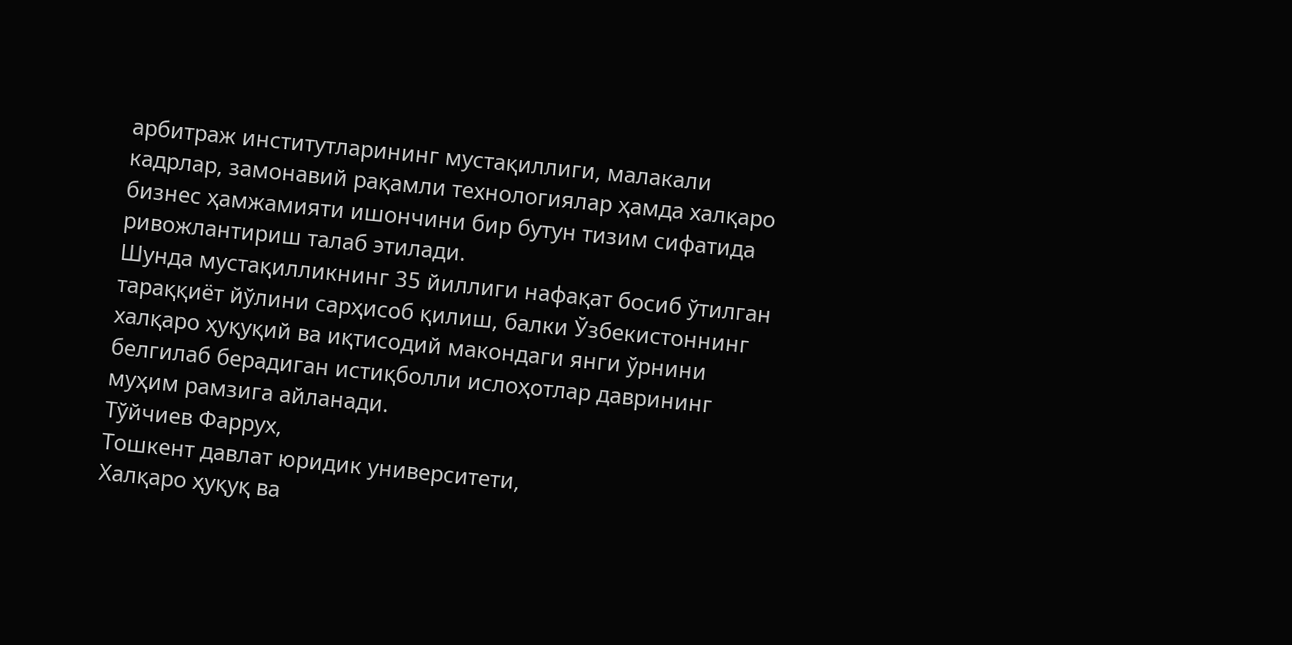арбитраж институтларининг мустақиллиги, малакали кадрлар, замонавий рақамли технологиялар ҳамда халқаро бизнес ҳамжамияти ишончини бир бутун тизим сифатида ривожлантириш талаб этилади.
Шунда мустақилликнинг 35 йиллиги нафақат босиб ўтилган тараққиёт йўлини сарҳисоб қилиш, балки Ўзбекистоннинг халқаро ҳуқуқий ва иқтисодий макондаги янги ўрнини белгилаб берадиган истиқболли ислоҳотлар даврининг муҳим рамзига айланади.
Тўйчиев Фаррух,
Тошкент давлат юридик университети,
Халқаро ҳуқуқ ва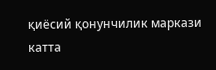қиёсий қонунчилик маркази катта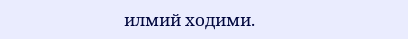илмий ходими.